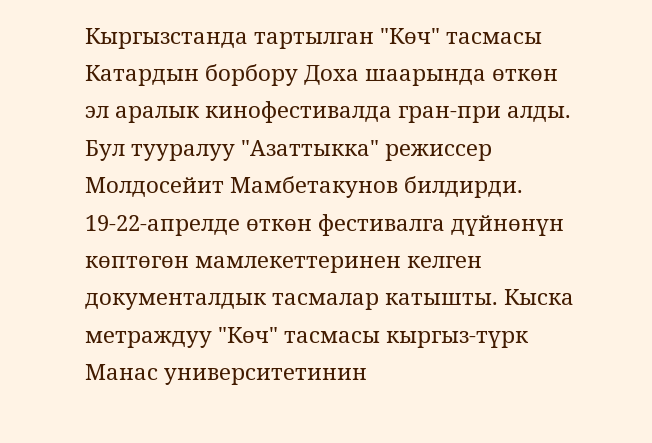Кыргызстанда тартылган "Көч" тасмасы Катардын борбору Доха шаарында өткөн эл аралык кинофестивалда гран-при алды. Бул тууралуу "Азаттыкка" режиссер Молдосейит Мамбетакунов билдирди. 19-22-апрелде өткөн фестивалга дүйнөнүн көптөгөн мамлекеттеринен келген документалдык тасмалар катышты. Кыска метраждуу "Көч" тасмасы кыргыз-түрк Манас университетинин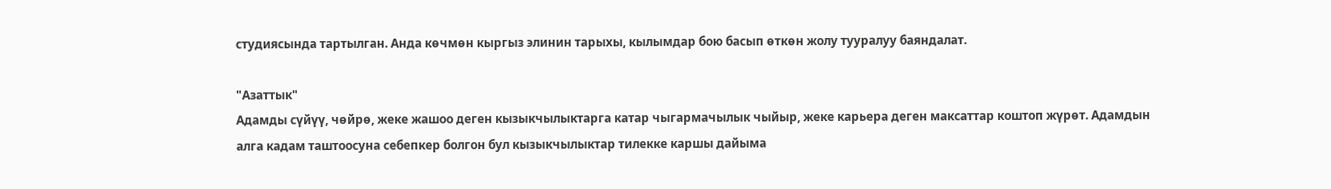студиясында тартылган. Анда көчмөн кыргыз элинин тарыхы, кылымдар бою басып өткөн жолу тууралуу баяндалат.

"Азаттык"
Адамды сүйүү, чөйрө, жеке жашоо деген кызыкчылыктарга катар чыгармачылык чыйыр, жеке карьера деген максаттар коштоп жүрөт. Адамдын алга кадам таштоосуна себепкер болгон бул кызыкчылыктар тилекке каршы дайыма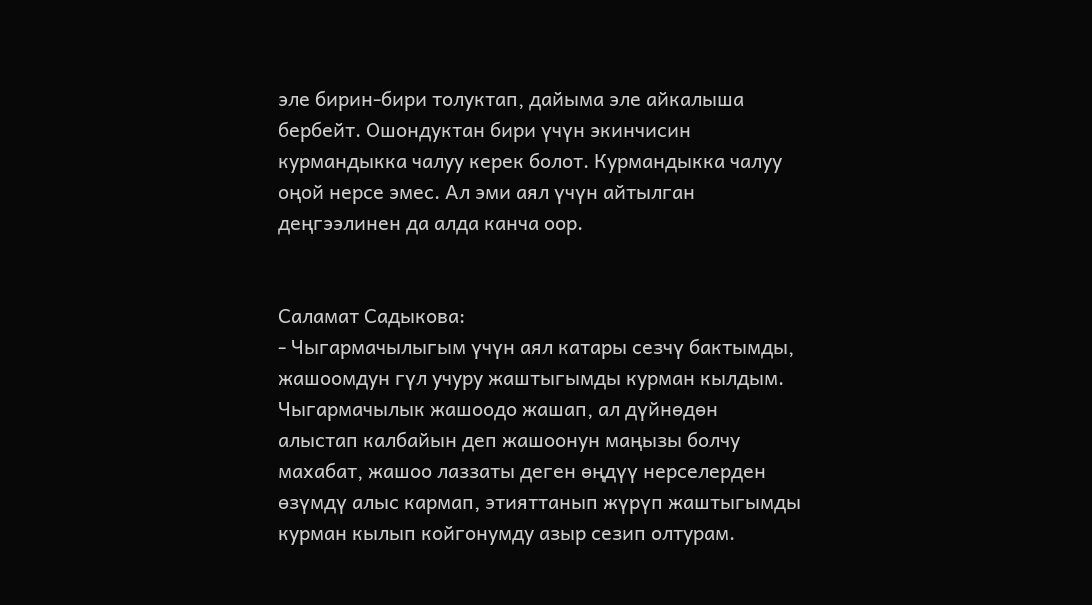эле бирин-бири толуктап, дайыма эле айкалыша бербейт. Ошондуктан бири үчүн экинчисин курмандыкка чалуу керек болот. Курмандыкка чалуу оңой нерсе эмес. Ал эми аял үчүн айтылган деңгээлинен да алда канча оор.


Саламат Садыкова:
- Чыгармачылыгым үчүн аял катары сезчү бактымды, жашоомдун гүл учуру жаштыгымды курман кылдым. Чыгармачылык жашоодо жашап, ал дүйнөдөн алыстап калбайын деп жашоонун маңызы болчу махабат, жашоо лаззаты деген өңдүү нерселерден өзүмдү алыс кармап, этияттанып жүрүп жаштыгымды курман кылып койгонумду азыр сезип олтурам.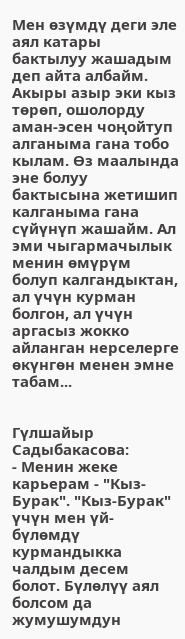Мен өзүмдү деги эле аял катары бактылуу жашадым деп айта албайм. Акыры азыр эки кыз төрөп, ошолорду аман-эсен чоңойтуп алганыма гана тобо кылам. Өз маалында эне болуу бактысына жетишип калганыма гана сүйүнүп жашайм. Ал эми чыгармачылык менин өмүрүм болуп калгандыктан, ал үчүн курман болгон, ал үчүн аргасыз жокко айланган нерселерге өкүнгөн менен эмне табам...


Гүлшайыр Садыбакасова:
- Менин жеке карьерам - "Кыз-Бурак". "Кыз-Бурак" үчүн мен үй-бүлөмдү курмандыкка чалдым десем болот. Бүлөлүү аял болсом да жумушумдун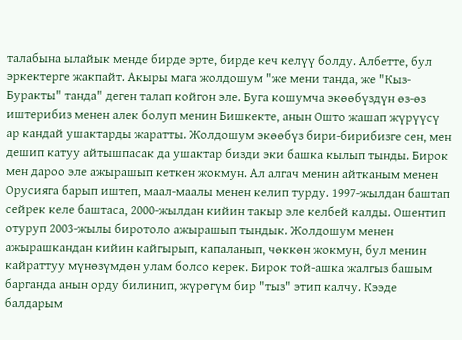талабына ылайык менде бирде эрте, бирде кеч келүү болду. Албетте, бул эркектерге жакпайт. Акыры мага жолдошум "же мени танда, же "Кыз-Буракты" танда" деген талап койгон эле. Буга кошумча экөөбүздүн өз-өз иштерибиз менен алек болуп менин Бишкекте, анын Ошто жашап жүрүүсү ар кандай ушактарды жаратты. Жолдошум экөөбүз бири-бирибизге сен, мен дешип катуу айтышпасак да ушактар бизди эки башка кылып тынды. Бирок мен дароо эле ажырашып кеткен жокмун. Ал алгач менин айтканым менен Орусияга барып иштеп, маал-маалы менен келип турду. 1997-жылдан баштап сейрек келе баштаса, 2000-жылдан кийин такыр эле келбей калды. Ошентип отуруп 2003-жылы биротоло ажырашып тындык. Жолдошум менен ажырашкандан кийин кайгырып, капаланып, чөккөн жокмун, бул менин кайраттуу мүнөзүмдөн улам болсо керек. Бирок той-ашка жалгыз башым барганда анын орду билинип, жүрөгүм бир "тыз" этип калчу. Кээде балдарым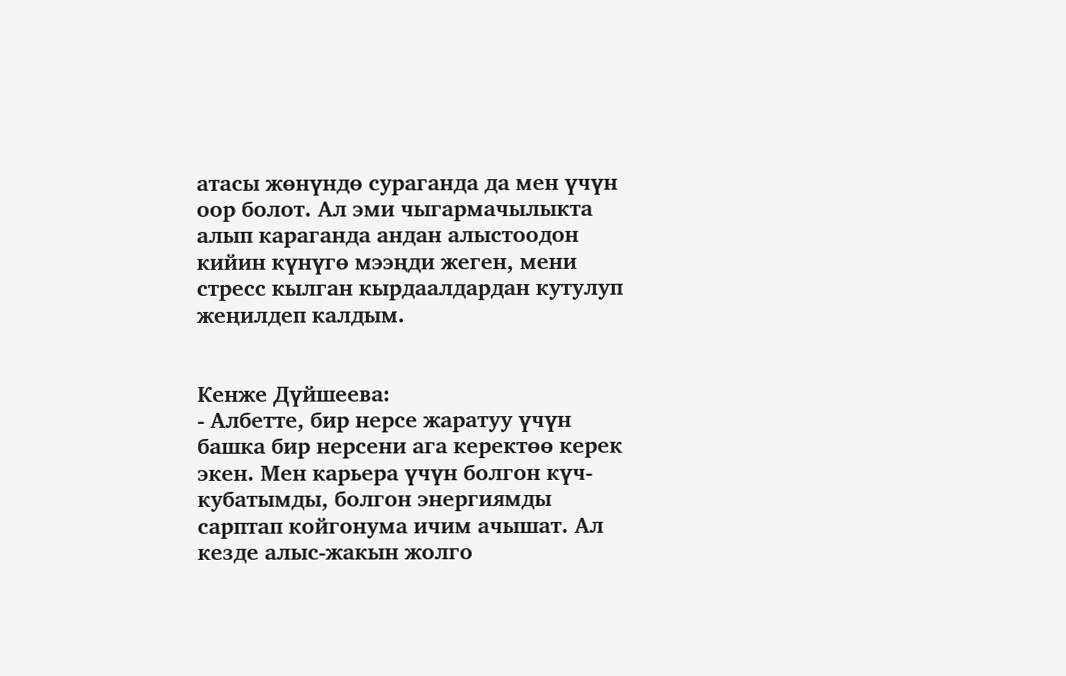атасы жөнүндө сураганда да мен үчүн оор болот. Ал эми чыгармачылыкта алып караганда андан алыстоодон кийин күнүгө мээңди жеген, мени стресс кылган кырдаалдардан кутулуп жеңилдеп калдым.


Кенже Дүйшеева:
- Албетте, бир нерсе жаратуу үчүн башка бир нерсени ага керектөө керек экен. Мен карьера үчүн болгон күч-кубатымды, болгон энергиямды сарптап койгонума ичим ачышат. Ал кезде алыс-жакын жолго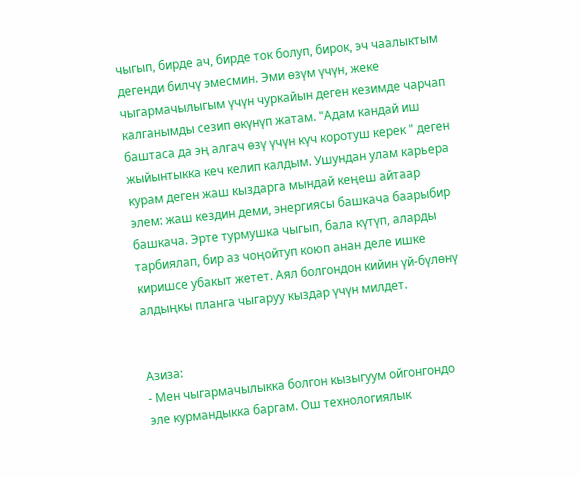чыгып, бирде ач, бирде ток болуп, бирок, эч чаалыктым дегенди билчү эмесмин. Эми өзүм үчүн, жеке чыгармачылыгым үчүн чуркайын деген кезимде чарчап калганымды сезип өкүнүп жатам. "Адам кандай иш баштаса да эң алгач өзү үчүн күч коротуш керек " деген жыйынтыкка кеч келип калдым. Ушундан улам карьера курам деген жаш кыздарга мындай кеңеш айтаар элем: жаш кездин деми, энергиясы башкача баарыбир башкача. Эрте турмушка чыгып, бала күтүп, аларды тарбиялап, бир аз чоңойтуп коюп анан деле ишке киришсе убакыт жетет. Аял болгондон кийин үй-бүлөнү алдыңкы планга чыгаруу кыздар үчүн милдет.


Азиза:
- Мен чыгармачылыкка болгон кызыгуум ойгонгондо эле курмандыкка баргам. Ош технологиялык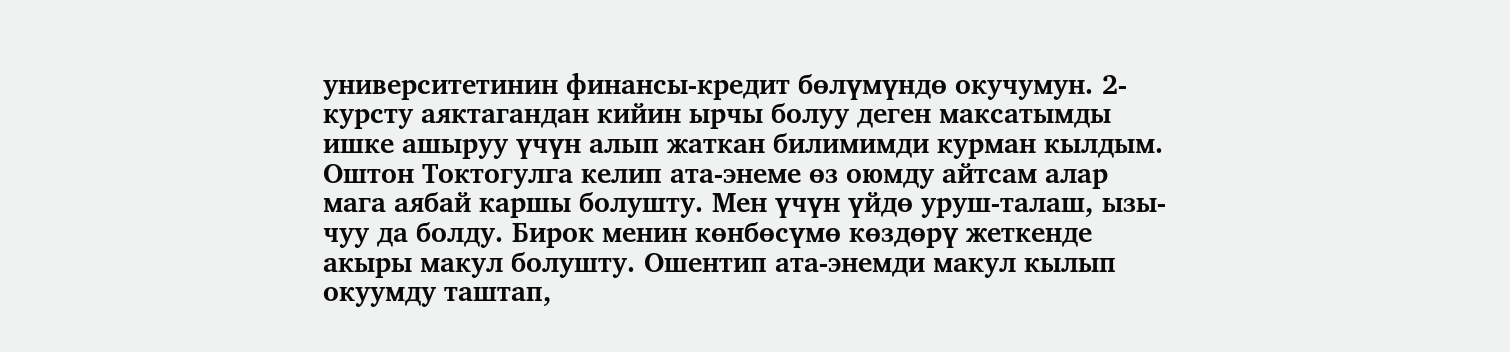университетинин финансы-кредит бөлүмүндө окучумун. 2-курсту аяктагандан кийин ырчы болуу деген максатымды ишке ашыруу үчүн алып жаткан билимимди курман кылдым. Оштон Токтогулга келип ата-энеме өз оюмду айтсам алар мага аябай каршы болушту. Мен үчүн үйдө уруш-талаш, ызы-чуу да болду. Бирок менин көнбөсүмө көздөрү жеткенде акыры макул болушту. Ошентип ата-энемди макул кылып окуумду таштап,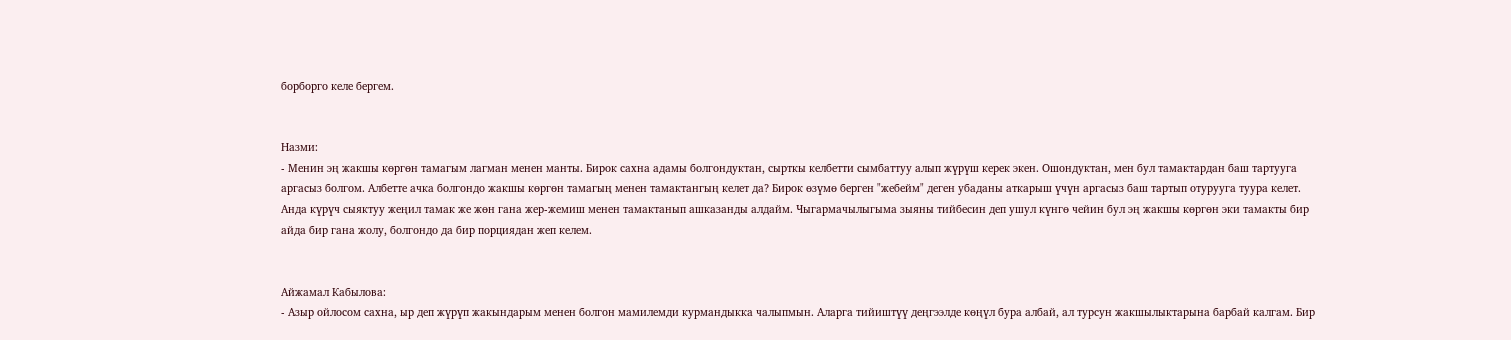борборго келе бергем.


Назми:
- Менин эң жакшы көргөн тамагым лагман менен манты. Бирок сахна адамы болгондуктан, сырткы келбетти сымбаттуу алып жүрүш керек экен. Ошондуктан, мен бул тамактардан баш тартууга аргасыз болгом. Албетте ачка болгондо жакшы көргөн тамагың менен тамактангың келет да? Бирок өзүмө берген "жебейм" деген убаданы аткарыш үчүн аргасыз баш тартып отурууга туура келет. Анда күрүч сыяктуу жеңил тамак же жөн гана жер-жемиш менен тамактанып ашказанды алдайм. Чыгармачылыгыма зыяны тийбесин деп ушул күнгө чейин бул эң жакшы көргөн эки тамакты бир айда бир гана жолу, болгондо да бир порциядан жеп келем.


Айжамал Кабылова:
- Азыр ойлосом сахна, ыр деп жүрүп жакындарым менен болгон мамилемди курмандыкка чалыпмын. Аларга тийиштүү деңгээлде көңүл бура албай, ал турсун жакшылыктарына барбай калгам. Бир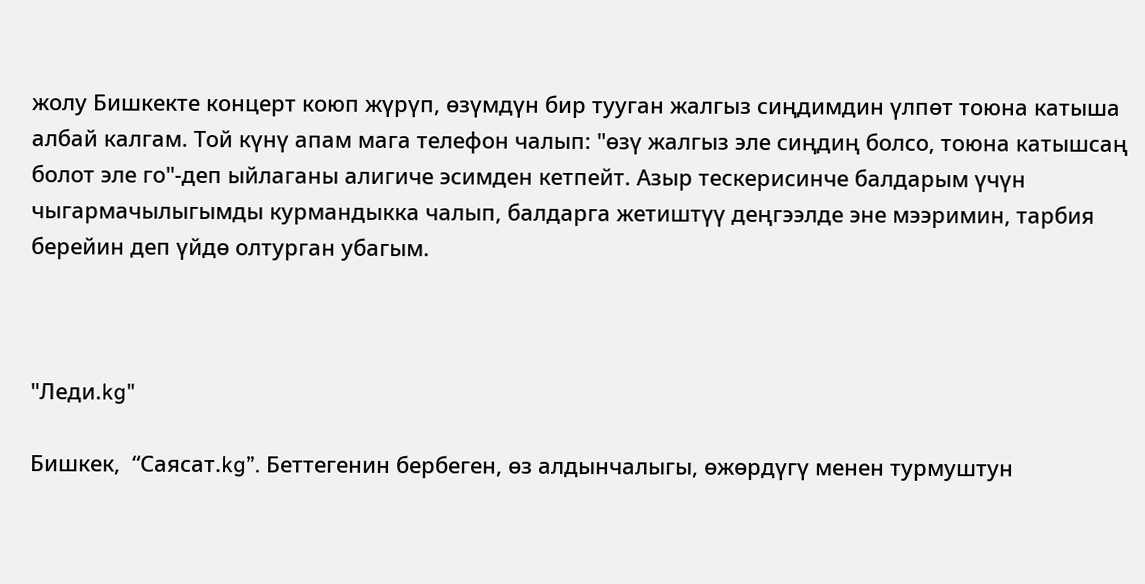жолу Бишкекте концерт коюп жүрүп, өзүмдүн бир тууган жалгыз сиңдимдин үлпөт тоюна катыша албай калгам. Той күнү апам мага телефон чалып: "өзү жалгыз эле сиңдиң болсо, тоюна катышсаң болот эле го"-деп ыйлаганы алигиче эсимден кетпейт. Азыр тескерисинче балдарым үчүн чыгармачылыгымды курмандыкка чалып, балдарга жетиштүү деңгээлде эне мээримин, тарбия берейин деп үйдө олтурган убагым.



"Леди.kg"

Бишкек,  “Саясат.kg”. Беттегенин бербеген, өз алдынчалыгы, өжөрдүгү менен турмуштун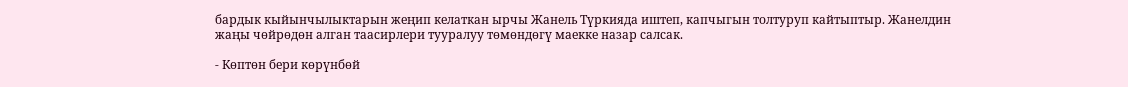бардык кыйынчылыктарын жеңип келаткан ырчы Жанель Түркияда иштеп, капчыгын толтуруп кайтыптыр. Жанелдин жаңы чөйрөдөн алган таасирлери тууралуу төмөндөгү маекке назар салсак.

- Көптөн бери көрүнбөй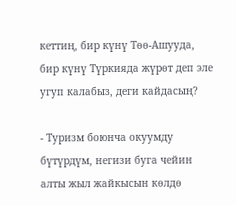кеттиң, бир күнү Төө-Ашууда, бир күнү Түркияда жүрөт деп эле угуп калабыз, деги кайдасың?

- Туризм боюнча окуумду бүтүрдүм, негизи буга чейин алты жыл жайкысын көлдө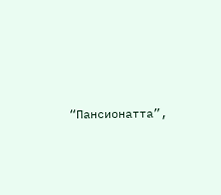“Пансионатта”,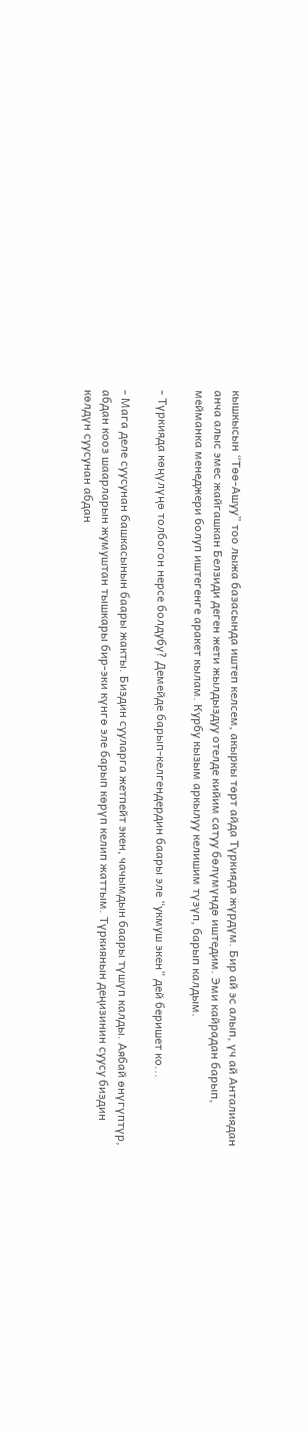кышкысын “Төө-Ашуу” тоо лыжа базасында иштеп келсем, акыркы төрт айда Түркияда жүрдүм. Бир ай эс алып, үч ай Анталиядан анча алыс эмес жайгашкан Белзиди деген жети жылдыздуу отелде кийим сатуу бөлүмүндө иштедим. Эми кайрадан барып, мейманка менеджери болуп иштегенге аракет кылам. Курбу кызым аркылуу келишим түзүп, барып калдым.

- Түркияда көңүлүңө толбогон нерсе болдубу? Демейде барып-келгендердин баары эле “укмуш экен” дей беришет ко...

- Мага деле суусунан башкасынын баары жакты. Биздин сууларга жетпейт экен, чачымдын баары түшүп калды. Аябай өнүгүптүр, абдан кооз шаарларын жумуштан тышкары бир-эки күнгө эле барып көрүп келип жаттым. Түркиянын деңизинин суусу биздин көлдүн суусунан абдан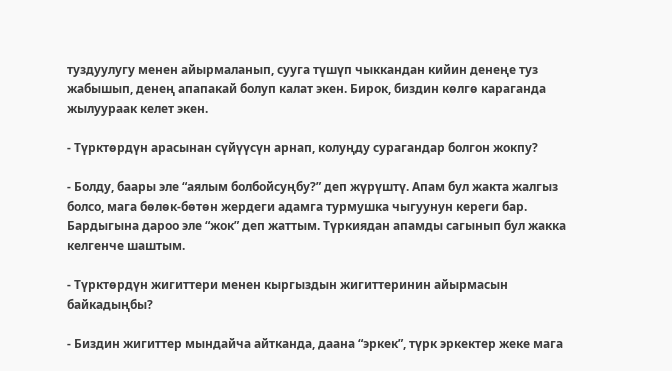туздуулугу менен айырмаланып, сууга түшүп чыккандан кийин денеңе туз жабышып, денең апапакай болуп калат экен. Бирок, биздин көлгө караганда жылуураак келет экен.

- Түрктөрдүн арасынан сүйүүсүн арнап, колуңду сурагандар болгон жокпу?

- Болду, баары эле “аялым болбойсуңбу?” деп жүрүштү. Апам бул жакта жалгыз болсо, мага бөлөк-бөтөн жердеги адамга турмушка чыгуунун кереги бар. Бардыгына дароо эле “жок” деп жаттым. Түркиядан апамды сагынып бул жакка келгенче шаштым.

- Түрктөрдүн жигиттери менен кыргыздын жигиттеринин айырмасын байкадыңбы?

- Биздин жигиттер мындайча айтканда, даана “эркек”, түрк эркектер жеке мага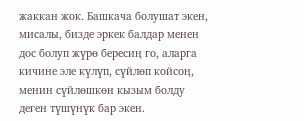жаккан жок. Башкача болушат экен, мисалы, бизде эркек балдар менен дос болуп жүрө бересиң го, аларга кичине эле күлүп, сүйлөп койсоң, менин сүйлөшкөн кызым болду деген түшүнүк бар экен.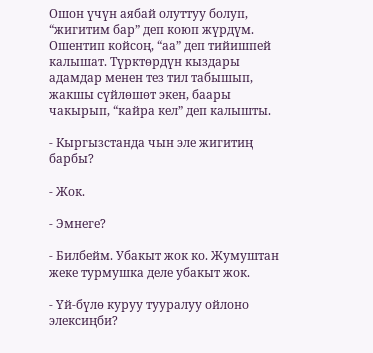Ошон үчүн аябай олуттуу болуп, “жигитим бар” деп коюп жүрдүм. Ошентип койсоң, “аа” деп тийишпей калышат. Түрктөрдүн кыздары адамдар менен тез тил табышып, жакшы сүйлөшөт экен, баары чакырып, “кайра кел” деп калышты.

- Кыргызстанда чын эле жигитиң барбы?

- Жок.

- Эмнеге?

- Билбейм. Убакыт жок ко. Жумуштан жеке турмушка деле убакыт жок.

- Үй-бүлө куруу тууралуу ойлоно элексиңби?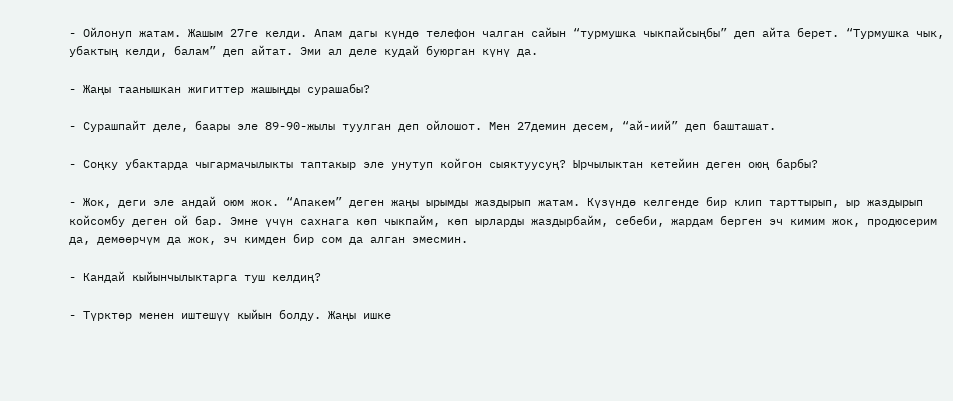- Ойлонуп жатам. Жашым 27ге келди. Апам дагы күндө телефон чалган сайын “турмушка чыкпайсыңбы” деп айта берет. “Турмушка чык, убактың келди, балам” деп айтат. Эми ал деле кудай буюрган күнү да.

- Жаңы таанышкан жигиттер жашыңды сурашабы?

- Сурашпайт деле, баары эле 89-90-жылы туулган деп ойлошот. Мен 27демин десем, “ай-иий” деп башташат.

- Соңку убактарда чыгармачылыкты таптакыр эле унутуп койгон сыяктуусуң? Ырчылыктан кетейин деген оюң барбы?

- Жок, деги эле андай оюм жок. “Апакем” деген жаңы ырымды жаздырып жатам. Күзүндө келгенде бир клип тарттырып, ыр жаздырып койсомбу деген ой бар. Эмне үчүн сахнага көп чыкпайм, көп ырларды жаздырбайм, себеби, жардам берген эч кимим жок, продюсерим да, демөөрчүм да жок, эч кимден бир сом да алган эмесмин.

- Кандай кыйынчылыктарга туш келдиң?

- Түрктөр менен иштешүү кыйын болду. Жаңы ишке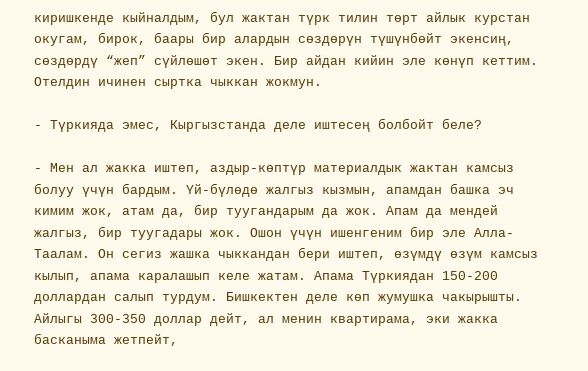киришкенде кыйналдым, бул жактан түрк тилин төрт айлык курстан окугам, бирок, баары бир алардын сөздөрүн түшүнбөйт экенсиң, сөздөрдү “жеп” сүйлөшөт экен. Бир айдан кийин эле көнүп кеттим. Отелдин ичинен сыртка чыккан жокмун.

- Түркияда эмес, Кыргызстанда деле иштесең болбойт беле?

- Мен ал жакка иштеп, аздыр-көптүр материалдык жактан камсыз болуу үчүн бардым. Үй-бүлөдө жалгыз кызмын, апамдан башка эч кимим жок, атам да, бир туугандарым да жок. Апам да мендей жалгыз, бир туугадары жок. Ошон үчүн ишенгеним бир эле Алла-Таалам. Он сегиз жашка чыккандан бери иштеп, өзүмдү өзүм камсыз кылып, апама каралашып келе жатам. Апама Түркиядан 150-200 доллардан салып турдум. Бишкектен деле көп жумушка чакырышты. Айлыгы 300-350 доллар дейт, ал менин квартирама, эки жакка басканыма жетпейт,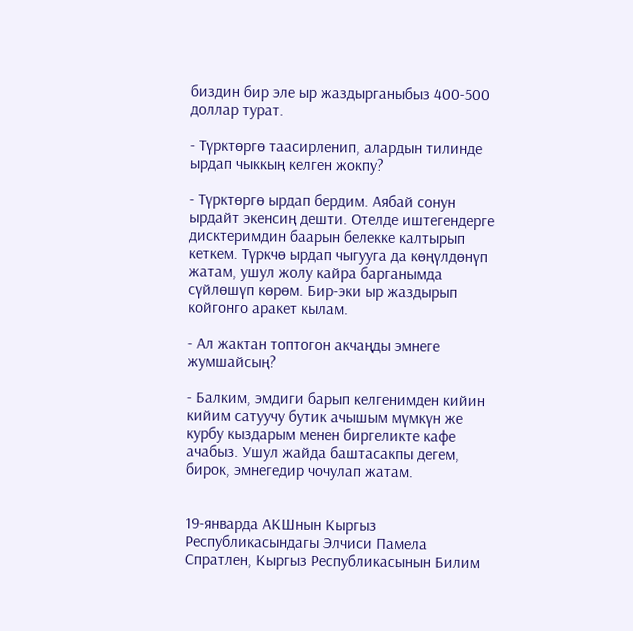биздин бир эле ыр жаздырганыбыз 400-500 доллар турат.

- Түрктөргө таасирленип, алардын тилинде ырдап чыккың келген жокпу?

- Түрктөргө ырдап бердим. Аябай сонун ырдайт экенсиң дешти. Отелде иштегендерге дисктеримдин баарын белекке калтырып кеткем. Түркчө ырдап чыгууга да көңүлдөнүп жатам, ушул жолу кайра барганымда сүйлөшүп көрөм. Бир-эки ыр жаздырып койгонго аракет кылам.

- Ал жактан топтогон акчаңды эмнеге жумшайсың?

- Балким, эмдиги барып келгенимден кийин кийим сатуучу бутик ачышым мүмкүн же курбу кыздарым менен биргеликте кафе ачабыз. Ушул жайда баштасакпы дегем, бирок, эмнегедир чочулап жатам.


19-январда АКШнын Кыргыз Республикасындагы Элчиси Памела Спратлен, Кыргыз Республикасынын Билим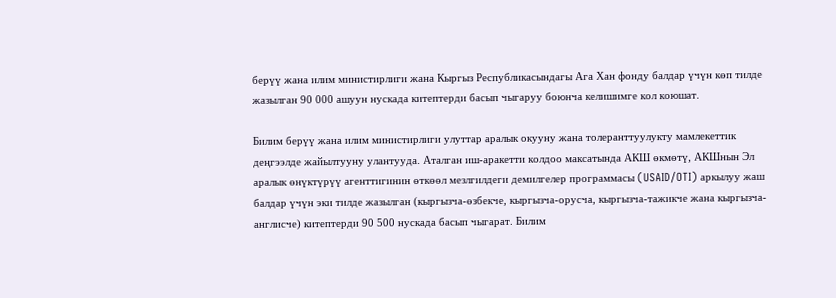берүү жана илим министирлиги жана Кыргыз Республикасындагы Ага Хан фонду балдар үчүн көп тилде жазылган 90 000 ашуун нускада китептерди басып чыгаруу боюнча келишимге кол коюшат.

Билим берүү жана илим министирлиги улуттар аралык окууну жана толеранттуулукту мамлекеттик деңгээлде жайылтууну улантууда. Аталган иш-аракетти колдоо максатында АКШ өкмөтү, АКШнын Эл аралык өнүктүрүү агенттигинин өткөөл мезлгилдеги демилгелер программасы (USAID/OTI) аркылуу жаш балдар үчүн эки тилде жазылган (кыргызча-өзбекче, кыргызча-орусча, кыргызча-тажикче жана кыргызча-англисче) китептерди 90 500 нускада басып чыгарат. Билим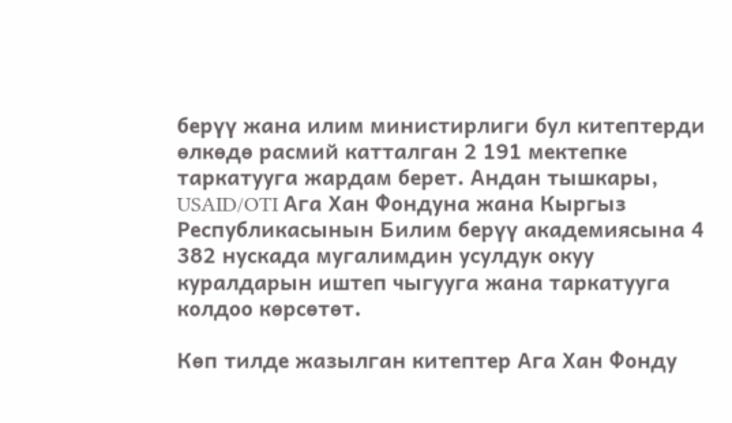берүү жана илим министирлиги бул китептерди өлкөдө расмий катталган 2 191 мектепке таркатууга жардам берет. Андан тышкары, USAID/OTI Ага Хан Фондуна жана Кыргыз Республикасынын Билим берүү академиясына 4 382 нускада мугалимдин усулдук окуу куралдарын иштеп чыгууга жана таркатууга колдоо көрсөтөт.

Көп тилде жазылган китептер Ага Хан Фонду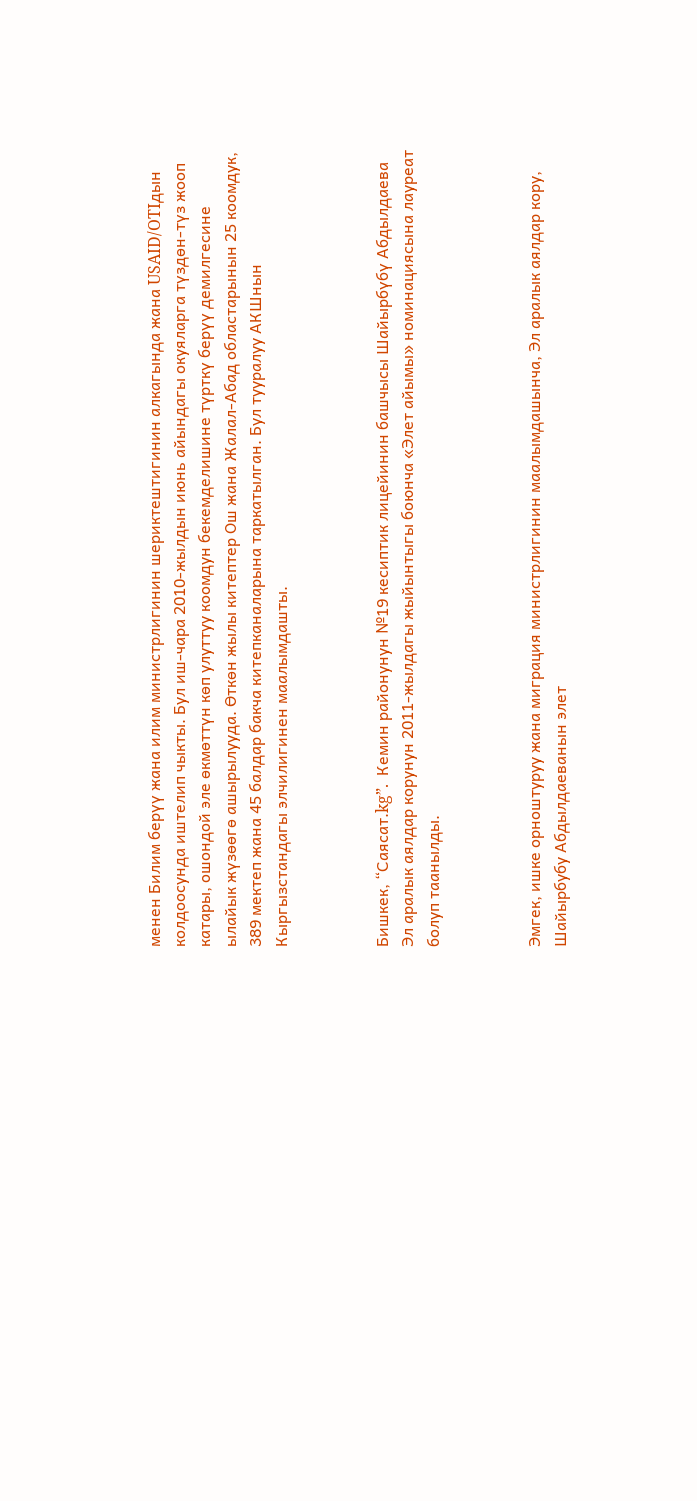менен Билим берүү жана илим министрлигинин шериктештигинин алкагында жана USAID/OTIдын колдоосунда иштелип чыкты. Бул иш-чара 2010-жылдын июнь айындагы окуяларга түздөн-түз жооп катары, ошондой эле өкмөттүн көп улуттуу коомдун бекемделишине түрткү берүү демилгесине ылайык жүзөөгө ашырылууда. Өткөн жылы китептер Ош жана Жалал-Абад областарынын 25 коомдук, 389 мектеп жана 45 балдар бакча китепканаларына таркатылган. Бул тууралуу АКШнын Кыргызстандагы элчилигинен маалымдашты.



Бишкек, “Саясат.kg”.  Кемин районунун №19 кесиптик лицейинин башчысы Шайырбүбү Абдылдаева Эл аралык аялдар корунун 2011-жылдагы жыйынтыгы боюнча «Элет айымы» номинациясына лауреат болуп таанылды.



Эмгек, ишке орноштуруу жана миграция министрлигинин маалымдашынча, Эл аралык аялдар кору, Шайырбубу Абдылдаеванын элет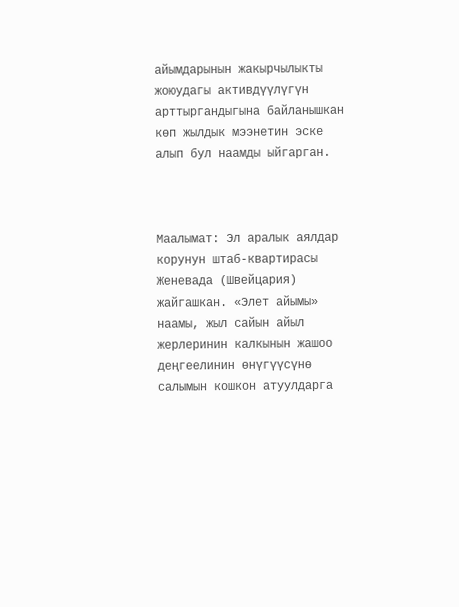айымдарынын жакырчылыкты жоюудагы активдүүлүгүн арттыргандыгына байланышкан көп жылдык мээнетин эске алып бул наамды ыйгарган.



Маалымат: Эл аралык аялдар корунун штаб-квартирасы Женевада (Швейцария) жайгашкан. «Элет айымы» наамы, жыл сайын айыл жерлеринин калкынын жашоо деңгеелинин өнүгүүсүнө салымын кошкон атуулдарга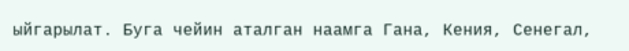ыйгарылат. Буга чейин аталган наамга Гана, Кения, Сенегал,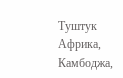Туштук Африка, Камбоджа,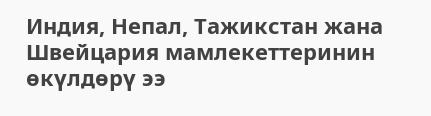Индия, Непал, Тажикстан жана Швейцария мамлекеттеринин өкүлдөрү ээ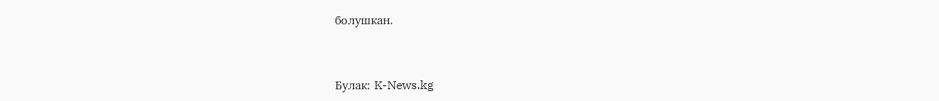болушкан.



Булак: K-News.kg